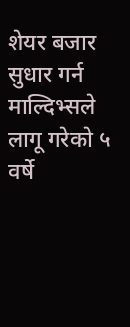शेयर बजार सुधार गर्न माल्दिभ्सले लागू गरेको ५ वर्षे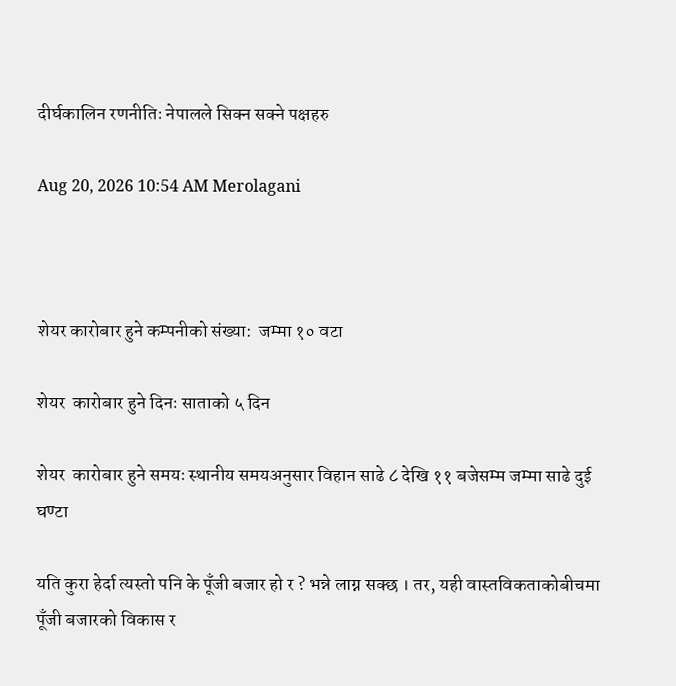दीर्घकालिन रणनीतिः नेपालले सिक्न सक्ने पक्षहरु

Aug 20, 2026 10:54 AM Merolagani



शेयर कारोबार हुने कम्पनीको संख्या:  जम्मा १० वटा

शेयर  कारोबार हुने दिनः साताको ५ दिन

शेयर  कारोबार हुने समयः स्थानीय समयअनुसार विहान साढे ८ देखि ११ बजेसम्म जम्मा साढे दुई घण्टा

यति कुरा हेर्दा त्यस्तो पनि के पूँजी बजार हो र ? भन्ने लाग्न सक्छ । तर, यही वास्तविकताकोबीचमा पूँजी बजारको विकास र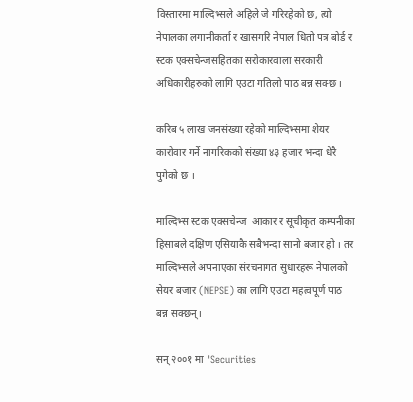विस्तारमा माल्दिभ्सले अहिले जे गरिरहेको छ, त्यो नेपालका लगानीकर्ता र खासगरि नेपाल धितो पत्र बोर्ड र स्टक एक्सचेन्जसहितका सरोकारवाला सरकारी अधिकारीहरुको लागि एउटा गतिलो पाठ बन्न सक्छ ।

करिब ५ लाख जनसंख्या रहेको माल्दिभ्समा शेयर कारोवार गर्ने नागरिकको संख्या ४३ हजार भन्दा धेरै पुगेको छ ।

माल्दिभ्स स्टक एक्सचेन्ज  आकार र सूचीकृत कम्पनीका हिसाबले दक्षिण एसियाकै सबैभन्दा सानो बजार हो । तर  माल्दिभ्सले अपनाएका संरचनागत सुधारहरू नेपालको सेयर बजार (NEPSE) का लागि एउटा महत्वपूर्ण पाठ बन्न सक्छन्।

सन् २००१ मा 'Securities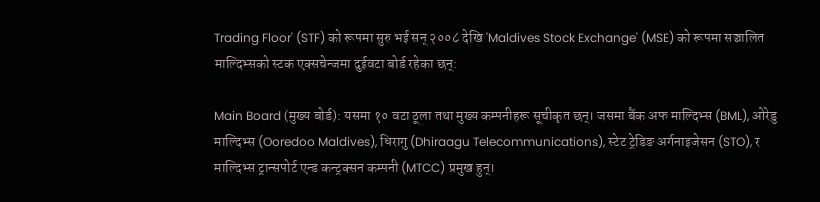Trading Floor' (STF) को रूपमा सुरु भई सन् २००८ देखि 'Maldives Stock Exchange' (MSE) को रूपमा सञ्चालित माल्दिभ्सको स्टक एक्सचेन्जमा दुईवटा बोर्ड रहेका छन्:

Main Board (मुख्य बोर्ड): यसमा १० वटा ठूला तथा मुख्य कम्पनीहरू सूचीकृत छन्। जसमा बैंक अफ माल्दिभ्स (BML), ओरेडु माल्दिभ्स (Ooredoo Maldives), धिरागु (Dhiraagu Telecommunications), स्टेट ट्रेडिङ अर्गनाइजेसन (STO), र माल्दिभ्स ट्रान्सपोर्ट एन्ड कन्ट्रक्सन कम्पनी (MTCC) प्रमुख हुन्।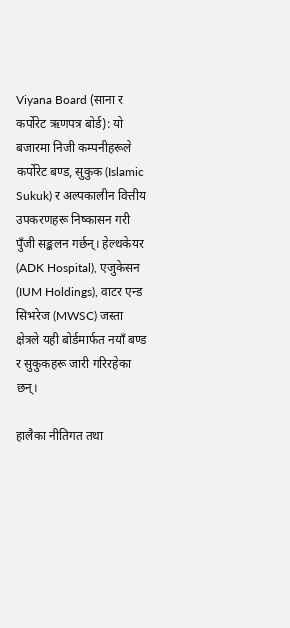Viyana Board (साना र कर्पोरेट ऋणपत्र बोर्ड): यो बजारमा निजी कम्पनीहरूले कर्पोरेट बण्ड, सुकुक (Islamic Sukuk) र अल्पकालीन वित्तीय उपकरणहरू निष्कासन गरी पुँजी सङ्कलन गर्छन्। हेल्थकेयर (ADK Hospital), एजुकेसन (IUM Holdings), वाटर एन्ड सिभरेज (MWSC) जस्ता क्षेत्रले यही बोर्डमार्फत नयाँ बण्ड र सुकुकहरू जारी गरिरहेका छन्।

हालैका नीतिगत तथा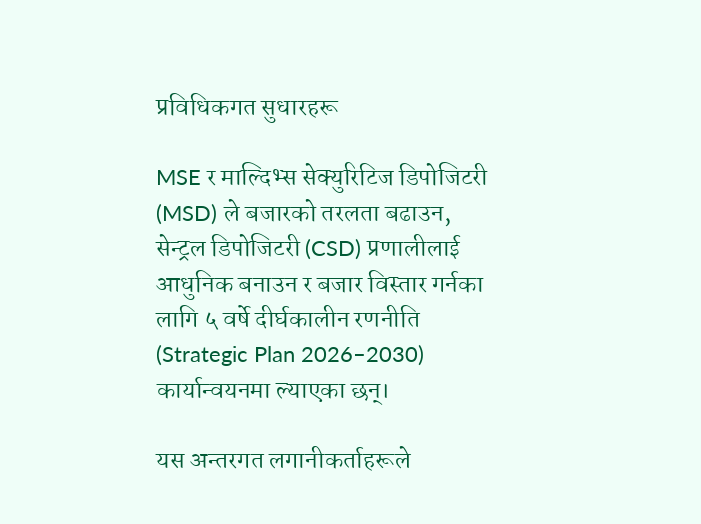प्रविधिकगत सुधारहरू

MSE र माल्दिभ्स सेक्युरिटिज डिपोजिटरी (MSD) ले बजारको तरलता बढाउन, सेन्ट्रल डिपोजिटरी (CSD) प्रणालीलाई आधुनिक बनाउन र बजार विस्तार गर्नका लागि ५ वर्षे दीर्घकालीन रणनीति (Strategic Plan 2026–2030) कार्यान्वयनमा ल्याएका छन्।

यस अन्तरगत लगानीकर्ताहरूले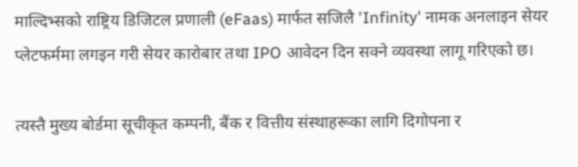माल्दिभ्सको राष्ट्रिय डिजिटल प्रणाली (eFaas) मार्फत सजिलै 'Infinity' नामक अनलाइन सेयर प्लेटफर्ममा लगइन गरी सेयर कारोबार तथा IPO आवेदन दिन सक्ने व्यवस्था लागू गरिएको छ।

त्यस्तै मुख्य बोर्डमा सूचीकृत कम्पनी, बैंक र वित्तीय संस्थाहरूका लागि दिगोपना र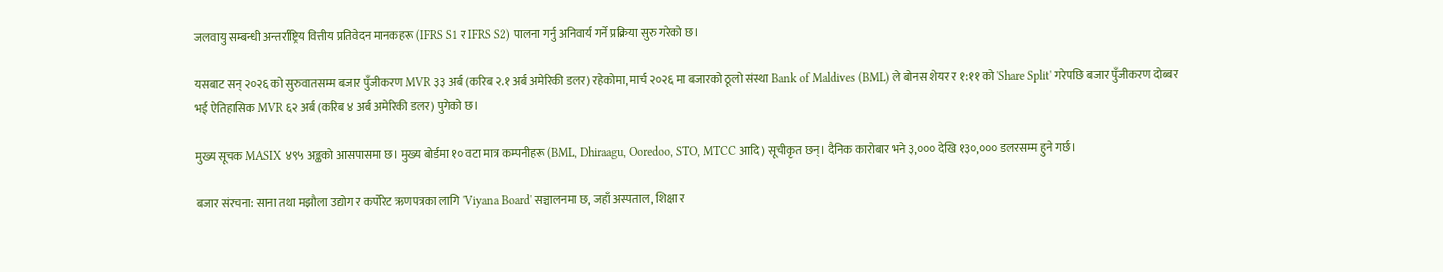जलवायु सम्बन्धी अन्तर्राष्ट्रिय वित्तीय प्रतिवेदन मानकहरू (IFRS S1 र IFRS S2) पालना गर्नु अनिवार्य गर्ने प्रक्रिया सुरु गरेको छ।

यसबाट सन् २०२६ को सुरुवातसम्म बजार पुँजीकरण MVR ३३ अर्ब (करिब २.१ अर्ब अमेरिकी डलर) रहेकोमा, मार्च २०२६ मा बजारको ठूलो संस्था Bank of Maldives (BML) ले बोनस शेयर र १:११ को 'Share Split' गरेपछि बजार पुँजीकरण दोब्बर भई ऐतिहासिक MVR ६२ अर्ब (करिब ४ अर्ब अमेरिकी डलर) पुगेको छ।

मुख्य सूचक MASIX ४९५ अङ्कको आसपासमा छ। मुख्य बोर्डमा १० वटा मात्र कम्पनीहरू (BML, Dhiraagu, Ooredoo, STO, MTCC आदि) सूचीकृत छन्। दैनिक कारोबार भने ३,००० देखि १३०,००० डलरसम्म हुने गर्छ।

बजार संरचना: साना तथा मझौला उद्योग र कर्पोरेट ऋणपत्रका लागि 'Viyana Board' सञ्चालनमा छ, जहाँ अस्पताल, शिक्षा र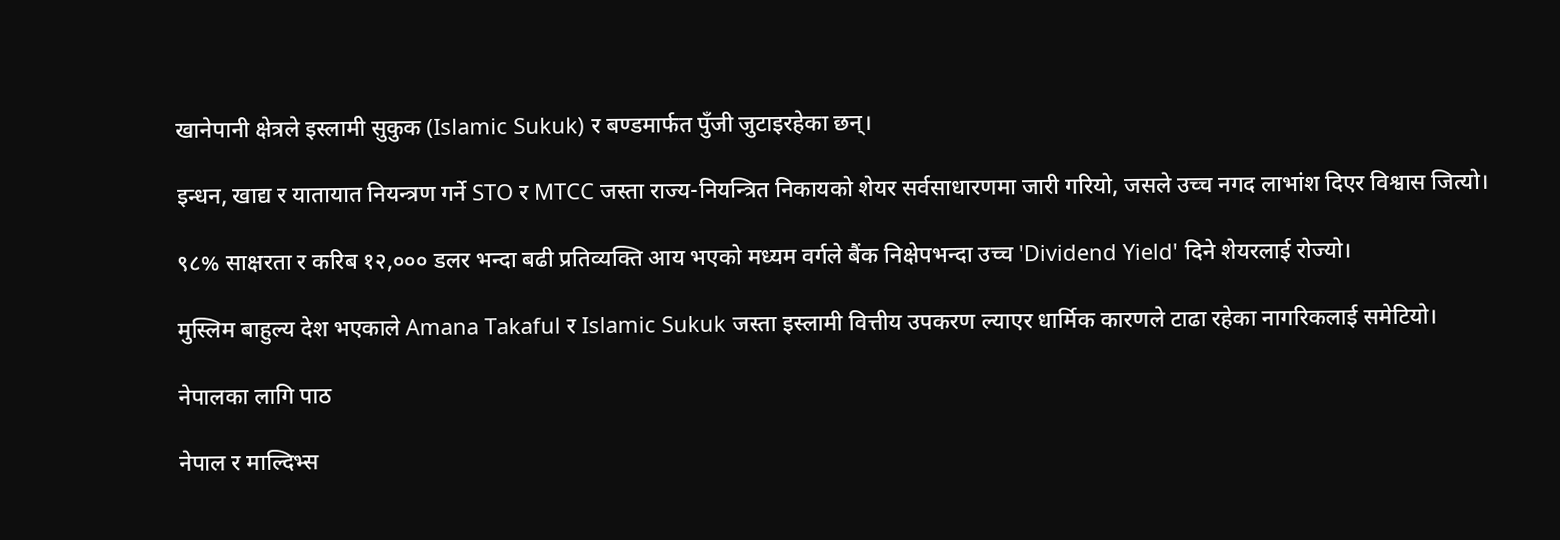खानेपानी क्षेत्रले इस्लामी सुकुक (Islamic Sukuk) र बण्डमार्फत पुँजी जुटाइरहेका छन्।

इन्धन, खाद्य र यातायात नियन्त्रण गर्ने STO र MTCC जस्ता राज्य-नियन्त्रित निकायको शेयर सर्वसाधारणमा जारी गरियो, जसले उच्च नगद लाभांश दिएर विश्वास जित्यो।

९८% साक्षरता र करिब १२,००० डलर भन्दा बढी प्रतिव्यक्ति आय भएको मध्यम वर्गले बैंक निक्षेपभन्दा उच्च 'Dividend Yield' दिने शेयरलाई रोज्यो।

मुस्लिम बाहुल्य देश भएकाले Amana Takaful र Islamic Sukuk जस्ता इस्लामी वित्तीय उपकरण ल्याएर धार्मिक कारणले टाढा रहेका नागरिकलाई समेटियो।

नेपालका लागि पाठ

नेपाल र माल्दिभ्स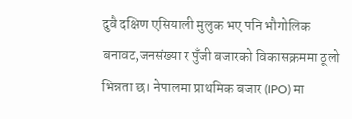दुवै दक्षिण एसियाली मुलुक भए पनि भौगोलिक बनावट,जनसंख्या र पुँजी बजारको विकासक्रममा ठूलो भिन्नता छ। नेपालमा प्राथमिक बजार (IPO) मा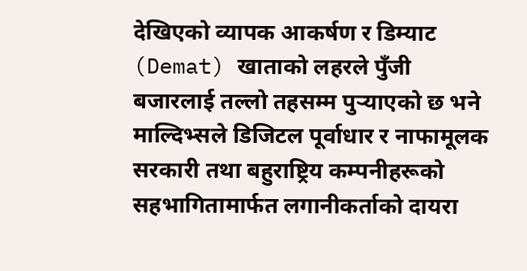देखिएको व्यापक आकर्षण र डिम्याट (Demat) खाताको लहरले पुँजी बजारलाई तल्लो तहसम्म पुर्‍याएको छ भने माल्दिभ्सले डिजिटल पूर्वाधार र नाफामूलक सरकारी तथा बहुराष्ट्रिय कम्पनीहरूको सहभागितामार्फत लगानीकर्ताको दायरा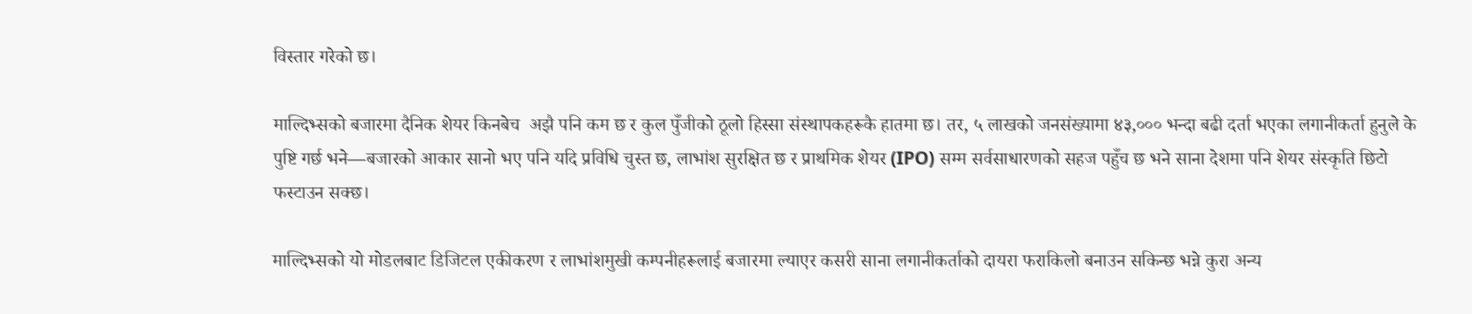विस्तार गरेको छ।

माल्दिभ्सको बजारमा दैनिक शेयर किनबेच  अझै पनि कम छ र कुल पुँजीको ठूलो हिस्सा संस्थापकहरूकै हातमा छ। तर, ५ लाखको जनसंख्यामा ४३,००० भन्दा बढी दर्ता भएका लगानीकर्ता हुनुले के पुष्टि गर्छ भने—बजारको आकार सानो भए पनि यदि प्रविधि चुस्त छ, लाभांश सुरक्षित छ र प्राथमिक शेयर (IPO) सम्म सर्वसाधारणको सहज पहुँच छ भने साना देशमा पनि शेयर संस्कृति छिटो फस्टाउन सक्छ।

माल्दिभ्सको यो मोडलबाट डिजिटल एकीकरण र लाभांशमुखी कम्पनीहरूलाई बजारमा ल्याएर कसरी साना लगानीकर्ताको दायरा फराकिलो बनाउन सकिन्छ भन्ने कुरा अन्य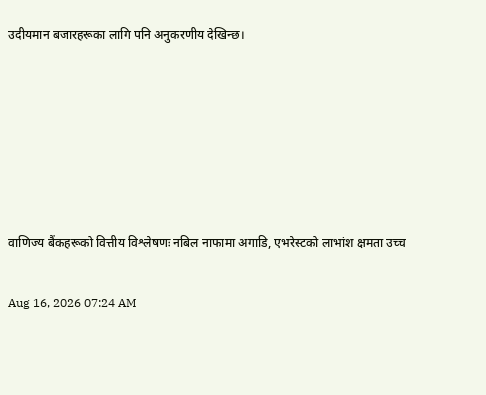उदीयमान बजारहरूका लागि पनि अनुकरणीय देखिन्छ।






वाणिज्य बैंकहरूको वित्तीय विश्लेषणः नबिल नाफामा अगाडि, एभरेस्टको लाभांश क्षमता उच्च

Aug 16, 2026 07:24 AM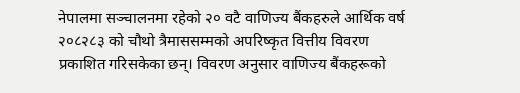नेपालमा सञ्चालनमा रहेको २० वटै वाणिज्य बैंकहरुले आर्थिक वर्ष २०८२८३ को चौथो त्रैमाससम्मको अपरिष्कृत वित्तीय विवरण प्रकाशित गरिसकेका छन्। विवरण अनुसार वाणिज्य बैंकहरूको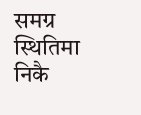समग्र स्थितिमा निकै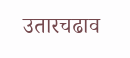उतारचढाव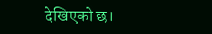देखिएको छ।